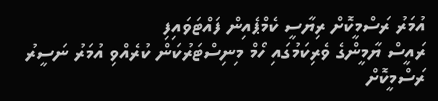އުމަރު ރަސްމީކޮށް ރިޔާސީ ކެމްޕެއިން ފައްޓަވައިފި
ރައީސް ޔާމީންގެ ވެރިކަމުގައި ހޯމް މިނިސްޓަރުކަން ކުރެއްވި އުމަރު ނަސީރު ރަސްމީކޮށް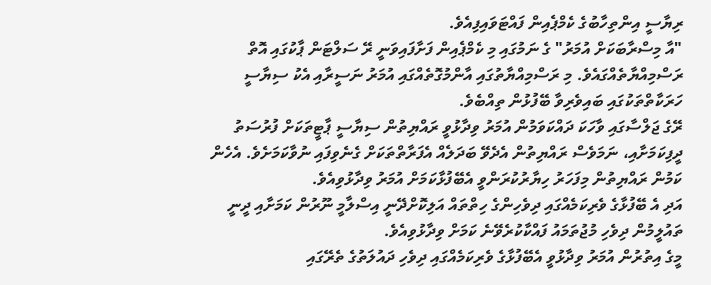ރިޔާސީ އިންތިހާބުގެ ކެމްޕެއިން ފައްޓަވައިފިއެވެ.
"އާ މިސްރާބަކަށް އުމަރު" ގެ ނަމުގައި މި ކެމްޕެއިން ފަށާފައިވަނީ ރޭ ސަލްޓަން ޕާކުގައި އޮތް ރަސްމިއްޔާތެއްގައެވެ. މި ރަސްމިއްޔާތުގައި އާންމުގޮތެއްގައި އުމަރު ނަސީރާއި އެކު ސިޔާސީ ހަރަކާތްތަކުގައި ބައިވެރިވާ ބޭފުޅުން ތިއްބެވެ.
ރޭގެ ޖަލްސާގައި ވާހަކަ ދައްކަވަމުން އުމަރު ވިދާޅުވީ ރައްޔިތުން ސިޔާސީ ޕާޓީތަކަށް ފުރުސަތު ދީފިކަމަށާއި، ނަމަވެސް ރައްޔިތުން އެދެވޭ ބަދަލެއް އެފަރާތްތަކަށް ގެނެވިފައި ނުވާކަމަށެވެ. އެހެން ކަމުން ރައްޔިތުން މިފަހަރު ހިޔާރުކުރަންވީ އެބޭފުޅާކަމަށް އުމަރު ވިދާޅުވިއެވެ.
އަދި އެ ބޭފުޅާގެ ވެރިކަމެއްގައި ދިވެހިންގެ ހިތްތައް އަލިކޮށްދޭނީ އިސްލާމީ ނޫރުން ކަމަށާއި ދީނީ ތައުލީމުން ދިވެހި މުޖުތަމައު ފައްކާކުރެވޭނެ ކަމަށް ވިދާޅުވިއެވެ.
މީގެ އިތުރުން އުމަރު ވިދާޅުވީ އެބޭފުޅާގެ ވެރިކަމެއްގައި ދިވެހި ދައުލަތުގެ ތެރޭގައި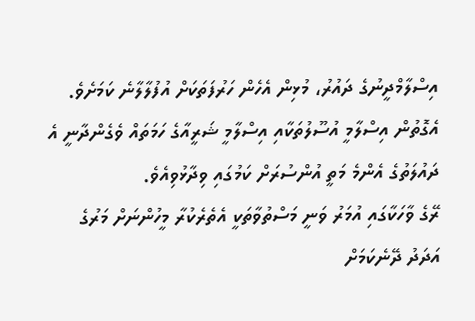އިސްލާމްދީނުގެ ދައުރު، މުޅިން އެހެން ހަރުފަތަކަށް އުފުލާލާނެ ކަމަށެވެ. އެގޮތުން އިސްލާމީ އުސޫލުތަކާއި އިސްލާމީ ޝަރީއާގެ ހަމަތައް ވެގެންދާނީ އެ ދައުލަތުގެ އެންމެ މަތީ އުންސުރަށް ކަމުގައި ވިދާޅުވިއެވެ.
ރޭގެ ވާހަކާގައި އުމަރު ވަނީ މަސްތުވާތަކީ އެތެރެކުރާ މީހުންނަށް މަރުގެ އަދަދު ދޭނެކަމަށް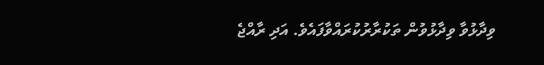ވިދާޅުވާ ވިދާޅުވުން ތަކުރާރުކުރައްވާފައެވެ. އަދި ރާއްޖެ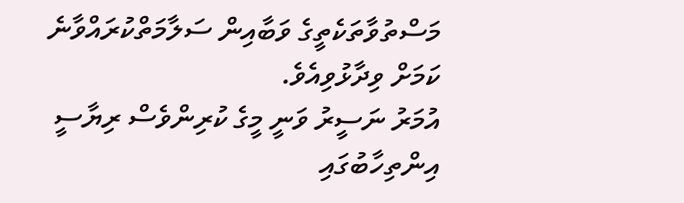މަސްތުވާތަކެތީގެ ވަބާއިން ސަލާމަތްކުރައްވާނެ ކަމަށް ވިދާޅުވިއެވެ.
އުމަރު ނަސީރު ވަނީ މީގެ ކުރިންވެސް ރިޔާސީ އިންތިހާބުގައި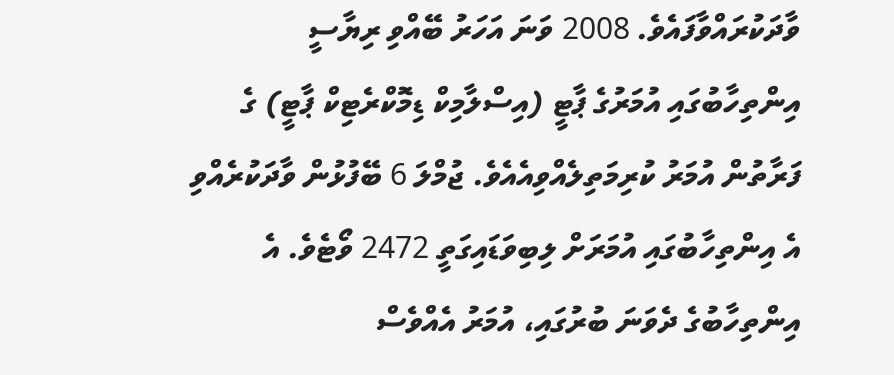ވާދަކުރައްވާފައެވެ. 2008 ވަނަ އަހަރު ބޭއްވި ރިޔާސީ އިންތިހާބުގައި އުމަރުގެ ޕާޓީ (އިސްލާމިކް ޑިމޮކްރެޓިކް ޕާޓީ) ގެ ފަރާތުން އުމަރު ކުރިމަތިލެއްވިއެއެވެ. ޖުމްލަ 6 ބޭފުޅުން ވާދަކުރެއްވި އެ އިންތިހާބުގައި އުމަރަށް ލިބިވަޑައިގަތީ 2472 ވޯޓެވެ. އެ އިންތިހާބުގެ ދެވަނަ ބުރުގައި، އުމަރު އެއްވެސް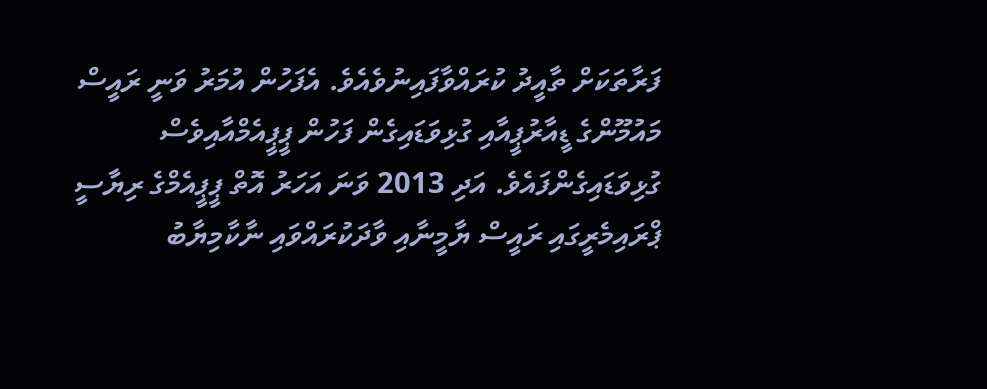ފަރާތަކަށް ތާއީދު ކުރައްވާފައިނުވެއެވެ. އެފަހުން އުމަރު ވަނީ ރައީސް މައުމޫންގެ ޑީއާރުޕީއާއި ގުޅިވަޑައިގެން ފަހުން ޕީޕީއެމްއާއިވެސް ގުޅިވަޑައިގެންފައެވެ. އަދި 2013 ވަނަ އަހަރު އޮތް ޕީޕީއެމްގެ ރިޔާސީ ޕްރައިމެރީގައި ރައީސް ޔާމީނާއި ވާދަކުރައްވައި ނާކާމިޔާބު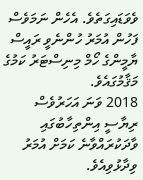ވެވަޑައިގަތެވެ. އެހެން ނަމަވެސް ފަހުން އުމަރު ހުންނެވީ ރައީސް ޔާމީންގެ ހޯމް މިނިސްޓަރު ކަމުގެ މަޤާމުގައެވެ.
2018 ވަނަ އަހަރުވެސް ރިޔާސީ އިންތިހާބުގައި ވާދަކުރައްވާނެ ކަމަށް އުމަރު ވިދާޅުވިއެވެ.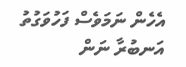އެހެން ނަމަވެސް ފަހުވަގުތު އަނބުރާ ނަން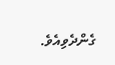ގެންދެވިއެވެ.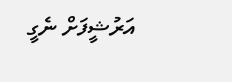އަރުޝީފަށް ނެގީ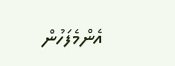އެންމެފަހުން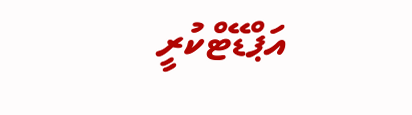އަޕްޑޭޓްކުރީ